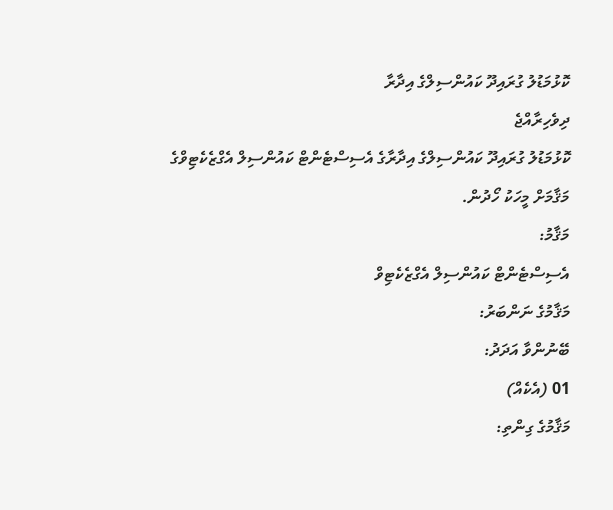ކޮޅުމަޑުލު ގުރައިދޫ ކައުންސިލްގެ އިދާރާ
ދިވެހިރާއްޖެ
ކޮޅުމަޑުލު ގުރައިދޫ ކައުންސިލްގެ އިދާރާގެ އެސިސްޓެންޓް ކައުންސިލް އެގްޒެކެޓިވްގެ މަޤާމަށް މީހަކު ހޯދުން.
މަޤާމު:
އެސިސްޓެންޓް ކައުންސިލް އެގްޒެކެޓިވް
މަޤާމުގެ ނަންބަރު:
ބޭނުންވާ އަދަދު:
01 (އެކެއް)
މަޤާމުގެ ގިންތި: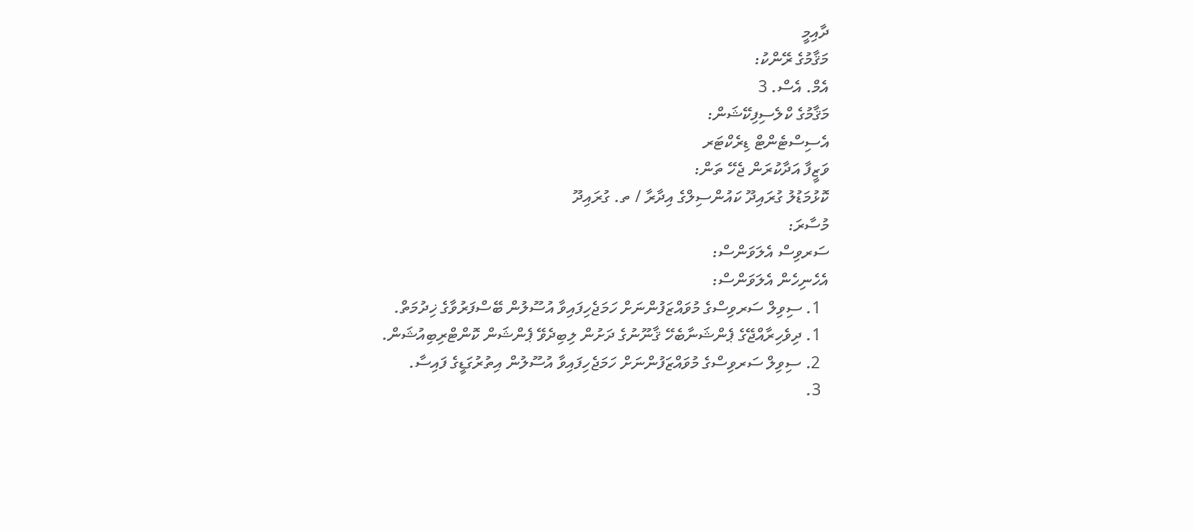ދާއިމީ
މަޤާމުގެ ރޭންކު:
އެމް. އެސް. 3
މަޤާމުގެ ކްލެސިފިކޭޝަން:
އެސިސްޓެންޓް ޑިރެކްޓަރ
ވަޒީފާ އަދާކުރަން ޖެހޭ ތަން:
ކޮޅުމަޑުލު ގުރައިދޫ ކައުންސިލްގެ އިދާރާ / ތ. ގުރައިދޫ
މުސާރަ:
ސަރވިސް އެލަވަންސް:
އެހެނިހެން އެލަވަންސް:
  1. ސިވިލް ސަރވިސްގެ މުވައްޒަފުންނަށް ހަމަޖެހިފައިވާ އުސޫލުން ބޭސްފަރުވާގެ ޚިދުމަތް.
  1. ދިވެހިރާއްޖޭގެ ޕެންޝަނާބެހޭ ޤާނޫނުގެ ދަށުން ލިބިދެވޭ ޕެންޝަން ކޮންޓްރިބިއުޝަން.
  2. ސިވިލް ސަރވިސްގެ މުވައްޒަފުންނަށް ހަމަޖެހިފައިވާ އުސޫލުން އިތުރުގަޑީގެ ފައިސާ.
  3.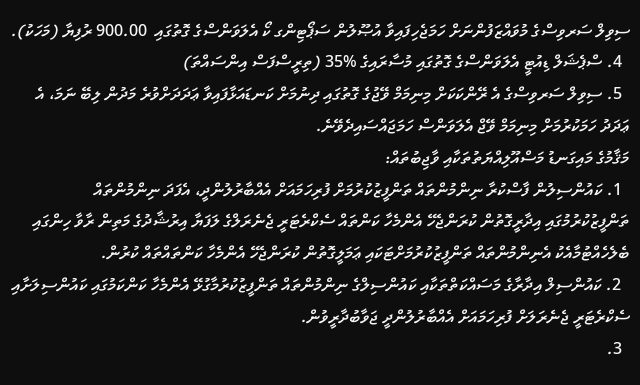ސިވިލް ސަރވިސްގެ މުވައްޒަފުންނަށް ހަމަޖެހިފައިވާ އުޞޫލުން ސަޕޯޓިންގ ކޯ އެލަވަންސްގެ ގޮތުގައި  900.00 ރުފިޔާ (މަހަކު).
  4. ސްޕެޝަލް ޑިއުޓީ އެލަވަންސްގެ ގޮތުގައި މުސާރައިގެ %35 (ތިރީސްފަސް އިންސައްތަ)
  5. ސިވިލް ސަރވިސްގެ އެ ރޭންކަކަށް މިނިމަމް ވޭޖުގެ ގޮތުގައި ދިނުމަށް ކަނޑައަޅާފައިވާ ޢަދަދަށްވުރެ މަދުން ލިބޭ ނަމަ، އެ ޢަދަދު ހަމަކުރުމަށް މިނިމަމް ވޭޖް އެލަވަންސް ހަމަޖައްސައިދެވޭނެ.
މަޤާމުގެ މައިގަނޑު މަސްއޫލިއްޔަތުތަކާއި ވާޖިބުތައް:
  1. ކައުންސިލުން ފާސްކުރާ ނިންމުންތައް ތަންފީޒުކުރުމަށް ފުރިހަމައަށް އެއްބާރުލުންދީ، އެފަދަ ނިންމުންތައް ތަންފީޒުކުރުމުގައި އިދާރީގޮތުން ކުރަންޖެހޭ އެންމެހާ ކަންތައް ސެކްރެޓަރީ ޖެނެރަލްގެ ލަފަޔާ އިރުޝާދުގެ މަތިން ރާވާ ހިންގައި ބެލެހެއްޓުމާއެކު އެނިންމުންތައް ތަންފީޒުކުރުމަށްޓަކައި ޢަމަލީގޮތުން ކުރަންޖެހޭ އެންމެހާ ކަންތައްތައް ކުރުން.
  2. ކައުންސިލް އިދާރާގެ މަސައްކަތްތަކާއި ކައުންސިލްގެ ނިންމުންތައް ތަންފީޒުކުރުމާގުޅޭ އެންމެހާ ކަންކަމުގައި ކައުންސިލަށާއި ސެކްރެޓަރީ ޖެނެރަލަށް ފުރިހަމައަށް އެއްބާރުލުންދީ ޖަވާބުދާރީވުން.
  3.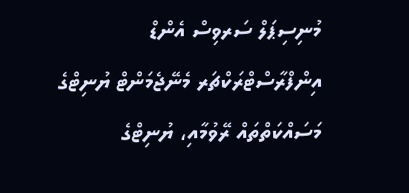މުނިސިޕަލް ސަރވިސް އެންޑް އިންފްރާސްޓްރަކްޗަރ މެނޭޖެމަންޓް ޔުނިޓްގެ މަސައްކަތްތައް ރޭވުމާއި، ޔުނިޓްގެ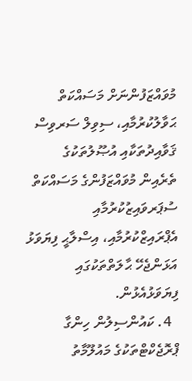މުވައްޒަފުންނަށް މަސައްކަތް ޙަވާލުކުރުމާއި، ސިވިލް ސަރވިސް ޤަވާއިދުތަކާއި އުޞޫލުތަކުގެ ތެރެއިން މުވައްޒަފުންގެ މަސައްކަތް ސުޕަރވައިޒުކުރުމާއި އެޕްރައިޒްކުރުމާއި، އިސްލާޙީ ފިޔަވަޅު އަޅަންޖެހޭ ޙާލަތްތަކުގައި ފިޔަވަޅުއެޅުން.
  4. ކައުންސިލުން ހިންގާ ޕްރޮޖެކްޓްތަކުގެ މައުލޫމާތު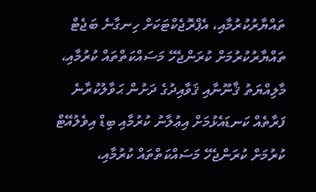ތައްޔާރުކުރުމާއި، އެޕްރޮޖެކްޓަކަށް ހިނގާނެ ބަޖެޓް ތައްޔާރުކުރުމަށް ކުރަންޖެހޭ މަސައްކަތްތައް ކުރުމާއި، މާލިއްޔަތު ޤާނޫނާއި ޤަވާއިދުގެ ދަށުން ޙަވާލުކުރާނެ ފަރާތެއް ކަނޑައެޅުމަށް އިޢުލާނު ކުރުމާއި ބިޑް އިވެލުއޭޓް ކުރުމަށް ކުރަންޖެހޭ މަސައްކަތްތައް ކުރުމާއި،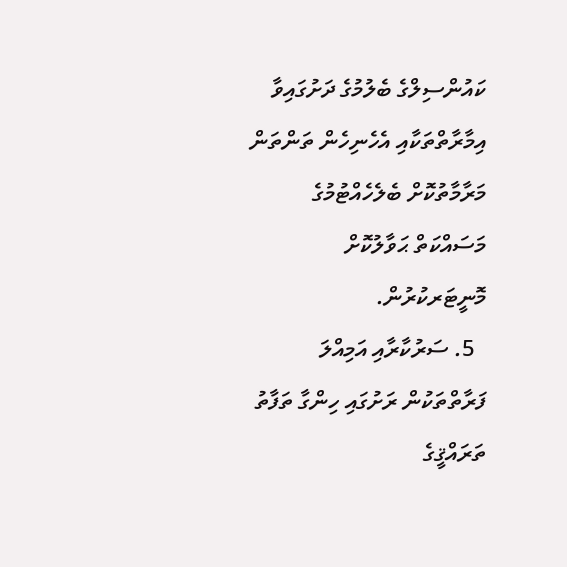ކައުންސިލްގެ ބެލުމުގެ ދަށުގައިވާ އިމާރާތްތަކާއި އެހެނިހެން ތަންތަން މަރާމާތުކޮށް ބެލެހެއްޓުމުގެ މަސައްކަތް ޙަވާލުކޮށް މޮނީޓަރކުރުން.
  5. ސަރުކާރާއި އަމިއްލަ ފަރާތްތަކުން ރަށުގައި ހިންގާ ތަފާތު ތަރައްޤީގެ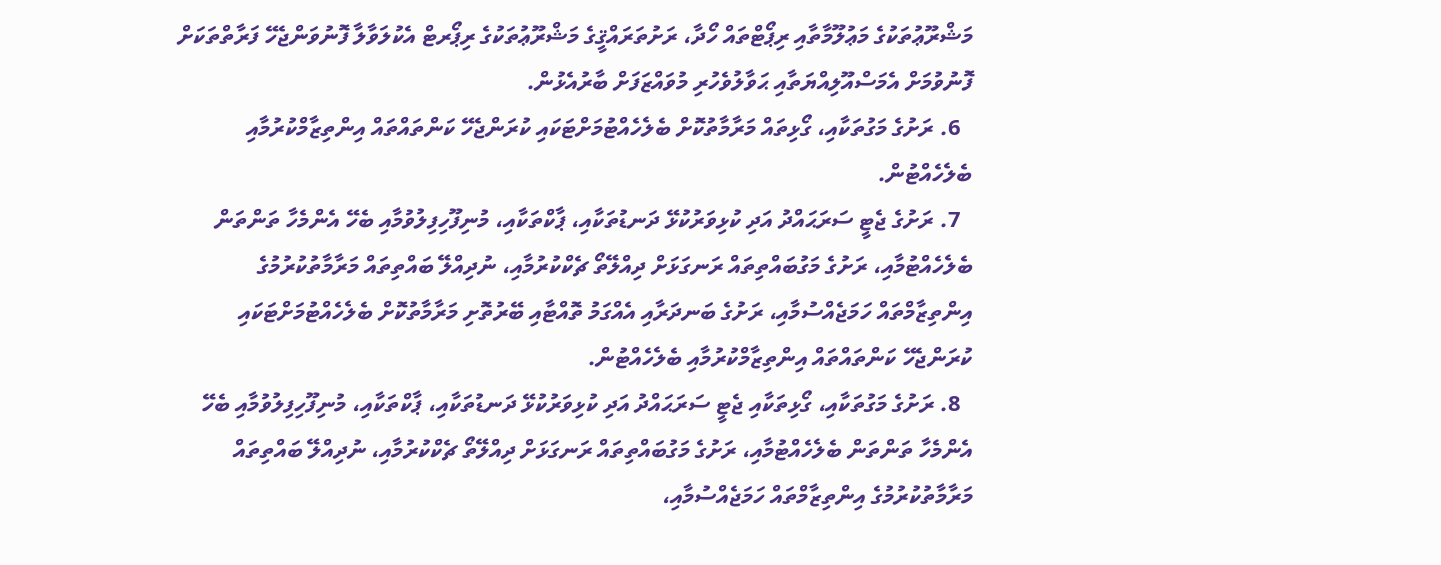މަޝްރޫޢުތަކުގެ މަޢުލޫމާތާއި ރިޕޯޓްތައް ހޯދާ، ރަށުތަރައްޤީގެ މަޝްރޫޢުތަކުގެ ރިޕޯރޓް އެކުލަވާލާ ފޮނުވަންޖެހޭ ފަރާތްތަކަށް ފޮނުވުމަށް އެމަސްއޫލިއްޔަތާއި ޙަވާލުވެހުރި މުވައްޒަފަށް ބާރުއެޅުން.
  6. ރަށުގެ މަގުތަކާއި، ގޯޅިތައް މަރާމާތުކޮށް ބެލެހެއްޓުމަށްޓަކައި ކުރަންޖެހޭ ކަންތައްތައް އިންތިޒާމްކުރުމާއި ބެލެހެއްޓުން.
  7. ރަށުގެ ޖެޓީ ސަރަޙައްދު އަދި ކުޅިވަރުކުޅޭ ދަނޑުތަކާއި، ޕާކްތަކާއި، މުނިފޫހިފިލުވުމާއި ބެހޭ އެންމެހާ ތަންތަން ބެލެހެއްޓުމާއި، ރަށުގެ މަގުބައްތިތައް ރަނގަޅަށް ދިއްލޭތޯ ޗެކްކުރުމާއި، ނުދިއްލޭ ބައްތިތައް މަރާމާތުކުރުމުގެ އިންތިޒާމްތައް ހަމަޖެއްސުމާއި، ރަށުގެ ބަނދަރާއި އެއްގަމު ތޮއްޓާއި ބޭރުތޮށި މަރާމާތުކޮށް ބެލެހެއްޓުމަށްޓަކައި ކުރަންޖެހޭ ކަންތައްތައް އިންތިޒާމްކުރުމާއި ބެލެހެއްޓުން.
  8. ރަށުގެ މަގުތަކާއި، ގޯޅިތަކާއި ޖެޓީ ސަރަޙައްދު އަދި ކުޅިވަރުކުޅޭ ދަނޑުތަކާއި، ޕާކްތަކާއި، މުނިފޫހިފިލުވުމާއި ބެހޭ އެންމެހާ ތަންތަން ބެލެހެއްޓުމާއި، ރަށުގެ މަގުބައްތިތައް ރަނގަޅަށް ދިއްލޭތޯ ޗެކްކުރުމާއި، ނުދިއްލޭ ބައްތިތައް މަރާމާތުކުރުމުގެ އިންތިޒާމްތައް ހަމަޖެއްސުމާއި،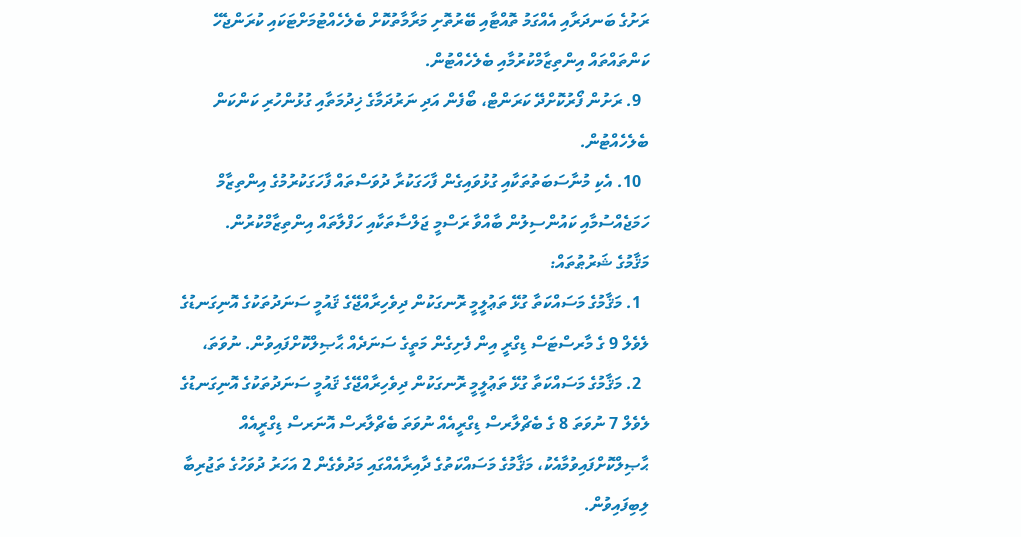ރަށުގެ ބަނދަރާއި އެއްގަމު ތޮއްޓާއި ބޭރުތޮށި މަރާމާތުކޮށް ބެލެހެއްޓުމަށްޓަކައި ކުރަންޖެހޭ ކަންތައްތައް އިންތިޒާމްކުރުމާއި ބެލެހެއްޓުން.
  9. ރަށުން ފޯރުކޮށްދޭ ކަރަންޓް، ބޯފެން އަދި ނަރުދަމާގެ ޚިދުމަތާއި ގުޅުންހުރި ކަންކަން ބެލެހެއްޓުން.
  10. އެކި މުނާސަބަތުތަކާއި ގުޅުވައިގެން ފާހަގަކުރާ ދުވަސްތައް ފާހަގަކުރުމުގެ އިންތިޒާމް ހަމަޖެއްސުމާއި ކައުންސިލުން ބާއްވާ ރަސްމީ ޖަލްސާތަކާއި ހަފްލާތައް އިންތިޒާމްކުރުން.
މަޤާމުގެ ޝަރުޠުތައް:
  1. މަޤާމުގެ މަސައްކަތާ ގުޅޭ ތަޢުލީމީ ރޮނގަކުން ދިވެހިރާއްޖޭގެ ޤައުމީ ސަނަދުތަކުގެ އޮނިގަނޑުގެ ލެވެލް 9 ގެ މާރސްޓަސް ޑިގްރީ އިން ފެށިގެން މަތީގެ ސަނަދެއް ޙާޞިލްކޮށްފައިވުން. ނުވަތަ،
  2. މަޤާމުގެ މަސައްކަތާ ގުޅޭ ތަޢުލީމީ ރޮނގަކުން ދިވެހިރާއްޖޭގެ ޤައުމީ ސަނަދުތަކުގެ އޮނިގަނޑުގެ ލެވެލް 7 ނުވަތަ 8 ގެ ބެޗްލާރސް ޑިގްރީއެއް ނުވަތަ ބެޗްލާރސް އޮނަރސް ޑިގްރީއެއް ޙާޞިލްކޮށްފައިވުމާއެކު، މަޤާމުގެ މަސައްކަތުގެ ދާއިރާއެއްގައި މަދުވެގެން 2 އަހަރު ދުވަހުގެ ތަޖުރިބާ ލިބިފައިވުން.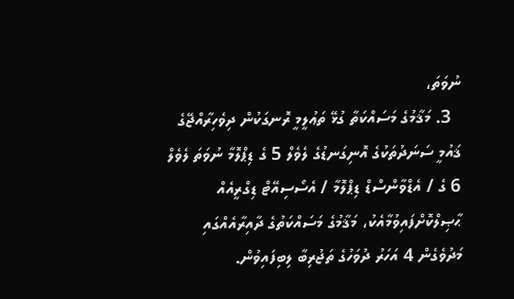ނުވަތަ،
  3. މަޤާމުގެ މަސައްކަތާ ގުޅޭ ތަޢުލީމީ ރޮނގަކުން ދިވެހިރާއްޖޭގެ ޤައުމީ ސަނަދުތަކުގެ އޮނިގަނޑުގެ ލެވެލް 5 ގެ ޑިޕްލޮމާ ނުވަތަ ލެވެލް 6 ގެ / އެޑްވާންސްޑް ޑިޕްލޮމާ / އެސޯސިއޭޓް ޑިގްރީއެއް ޙާޞިލްކޮށްފައިވުމާއެކު، މަޤާމުގެ މަސައްކަތުގެ ދާއިރާއެއްގައި މަދުވެގެން 4 އަހަރު ދުވަހުގެ ތަޖުރިބާ ލިބިފައިވުން.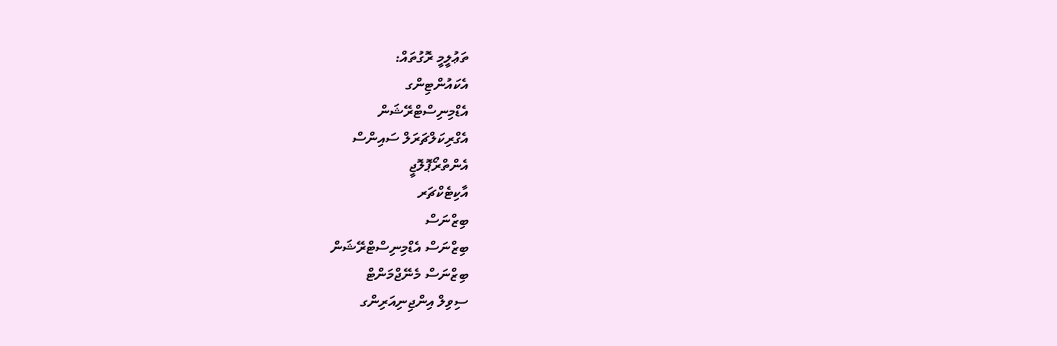ތަޢުލީމީ ރޮގުތައް:
އެކައުންޓިންގ
އެޑްމިނިސްޓްރޭޝަން
އެގްރިކަލްޗަރަލް ސައިންސް
އެންތްރޯޕޮލޮޖީ
އާކިޓެކްޗަރ
ބިޒްނަސް
ބިޒްނަސް އެޑްމިނިސްޓްރޭޝަން
ބިޒްނަސް މެނޭޖްމަންޓް
ސިވިލް އިންޖިނިއަރިންގ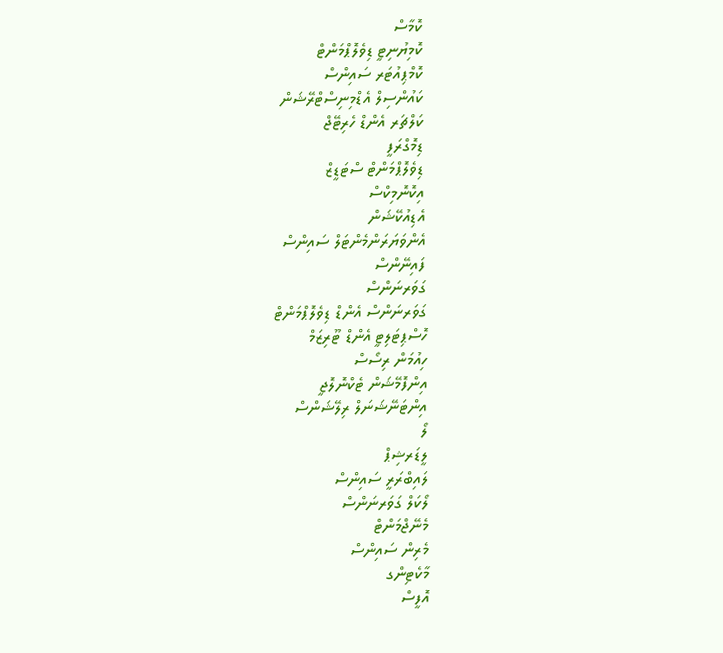ކޮމާސް
ކޮމިޔުނިޓީ ޑިވެލޮޕްމަންޓް
ކޮމްޕިއުޓަރ ސައިންސް
ކައުންސިލް އެޑްމިނިސްޓްރޭޝަން
ކަލްޗަރ އެންޑް ހެރިޓޭޖް
ޑިމޮގްރަފީ
ޑިވެލޮޕްމަންޓް ސްޓަޑީޒް
އިކޮނޮމިކްސް
އެޑިއުކޭޝަން
އެންވަޔަރަންމެންޓަލް ސައިންސް
ފައިނޭންސް
ގަވަރނަންސް
ގަވަރނަންސް އެންޑް ޑިވެލޮޕްމަންޓް
ހޮސްޕިޓަލިޓީ އެންޑް ޓޫރިޒަމް
ހިއުމަން ރިސޯސް
އިންފޮމޭޝަން ޓެކްނޮލޮޖީ
އިންޓަނޭޝަނަލް ރިލޭޝަންސް
ލޯ
ލީޑަރޝިޕް
ލައިބްރަރީ ސައިންސް
ލޯކަލް ގަވަރނަންސް
މެނޭޖްމަންޓް
މެރިން ސައިންސް
މާކެޓިންގ
އޮފީސް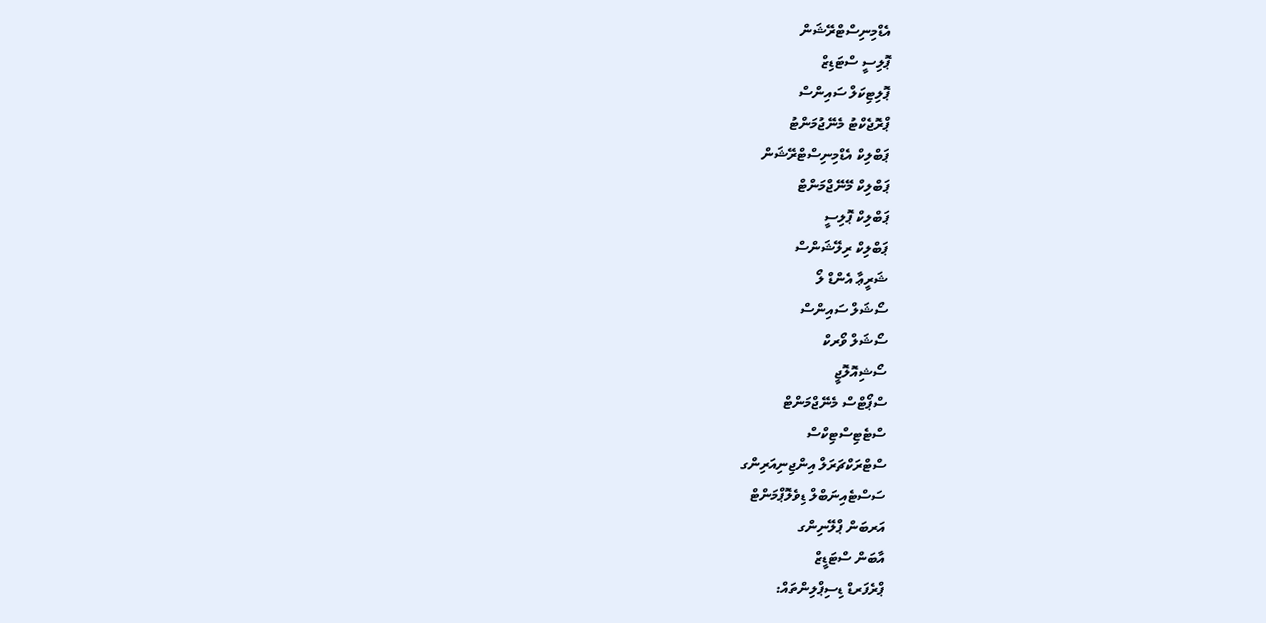އެޑްމިނިސްޓްރޭޝަން
ޕޮލިސީ ސްޓަޑިޒް
ޕޮލިޓިކަލް ސައިންސް
ޕްރޮޖެކްޓު މެނޭޖުމަންޓު
ޕަބްލިކް އެޑްމިނިސްޓްރޭޝަން
ޕަބްލިކް މޭނޭޖްމަންޓް
ޕަބްލިކް ޕޮލިސީ
ޕަބްލިކް ރިލޭޝަންސް
ޝަރީޢާ އެންޑް ލޯ
ސޯޝަލް ސައިންސް
ސޯޝަލް ވޯރކް
ސޯޝިއޮލޮޖީ
ސްޕޯޓްސް މެނޭޖްމަންޓް
ސްޓެޓިސްޓިކްސް
ސްޓްރަކްޗަރަލް އިންޖިނިއަރިންގ
ސަސްޓެއިނަބްލް ޑިވެލޮޕްމަންޓް
އަރބަން ޕްލޭނިންގ
އާބަން ސްޓަޑީޒް
ޕްރެފަރޑް ޑިސިޕްލިންތައް: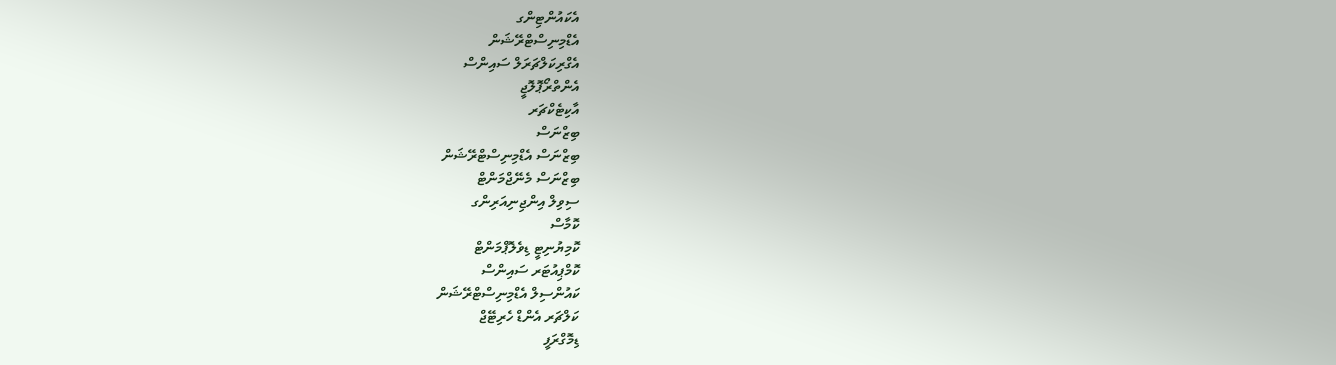އެކައުންޓިންގ
އެޑްމިނިސްޓްރޭޝަން
އެގްރިކަލްޗަރަލް ސައިންސް
އެންތްރޯޕޮލޮޖީ
އާކިޓެކްޗަރ
ބިޒްނަސް
ބިޒްނަސް އެޑްމިނިސްޓްރޭޝަން
ބިޒްނަސް މެނޭޖްމަންޓް
ސިވިލް އިންޖިނިއަރިންގ
ކޮމާސް
ކޮމިޔުނިޓީ ޑިވެލޮޕްމަންޓް
ކޮމްޕިއުޓަރ ސައިންސް
ކައުންސިލް އެޑްމިނިސްޓްރޭޝަން
ކަލްޗަރ އެންޑް ހެރިޓޭޖް
ޑިމޮގްރަފީ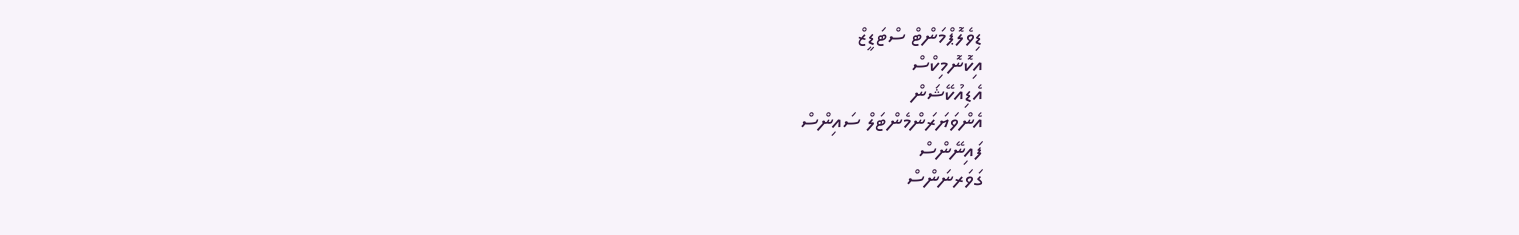ޑިވެލޮޕްމަންޓް ސްޓަޑީޒް
އިކޮނޮމިކްސް
އެޑިއުކޭޝަން
އެންވަޔަރަންމެންޓަލް ސައިންސް
ފައިނޭންސް
ގަވަރނަންސް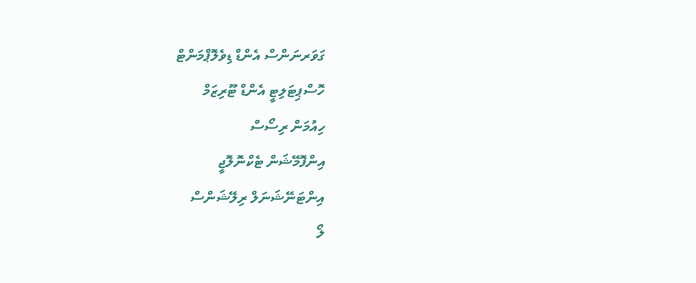ގަވަރނަންސް އެންޑް ޑިވެލޮޕްމަންޓް
ހޮސްޕިޓަލިޓީ އެންޑް ޓޫރިޒަމް
ހިއުމަން ރިސޯސް
އިންފޮމޭޝަން ޓެކްނޮލޮޖީ
އިންޓަނޭޝަނަލް ރިލޭޝަންސް
ލޯ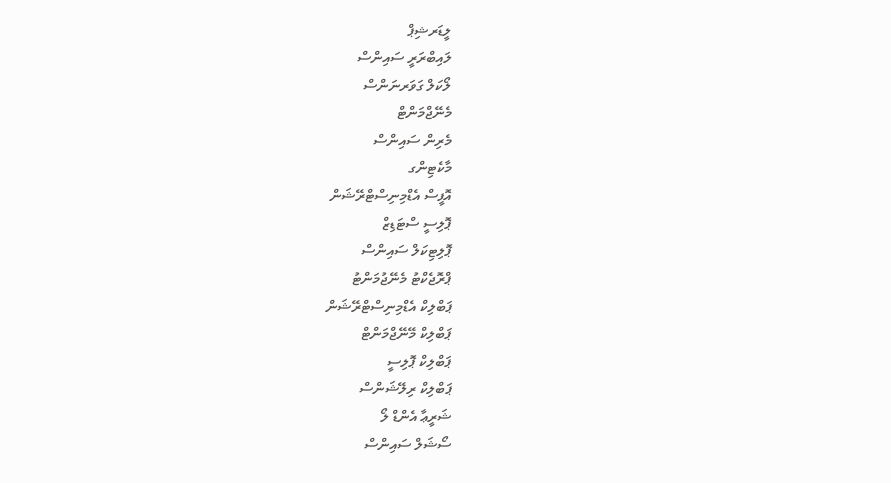ލީޑަރޝިޕް
ލައިބްރަރީ ސައިންސް
ލޯކަލް ގަވަރނަންސް
މެނޭޖްމަންޓް
މެރިން ސައިންސް
މާކެޓިންގ
އޮފީސް އެޑްމިނިސްޓްރޭޝަން
ޕޮލިސީ ސްޓަޑިޒް
ޕޮލިޓިކަލް ސައިންސް
ޕްރޮޖެކްޓު މެނޭޖުމަންޓު
ޕަބްލިކް އެޑްމިނިސްޓްރޭޝަން
ޕަބްލިކް މޭނޭޖްމަންޓް
ޕަބްލިކް ޕޮލިސީ
ޕަބްލިކް ރިލޭޝަންސް
ޝަރީޢާ އެންޑް ލޯ
ސޯޝަލް ސައިންސް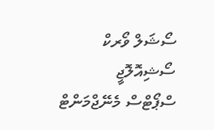ސޯޝަލް ވޯރކް
ސޯޝިއޮލޮޖީ
ސްޕޯޓްސް މެނޭޖްމަންޓް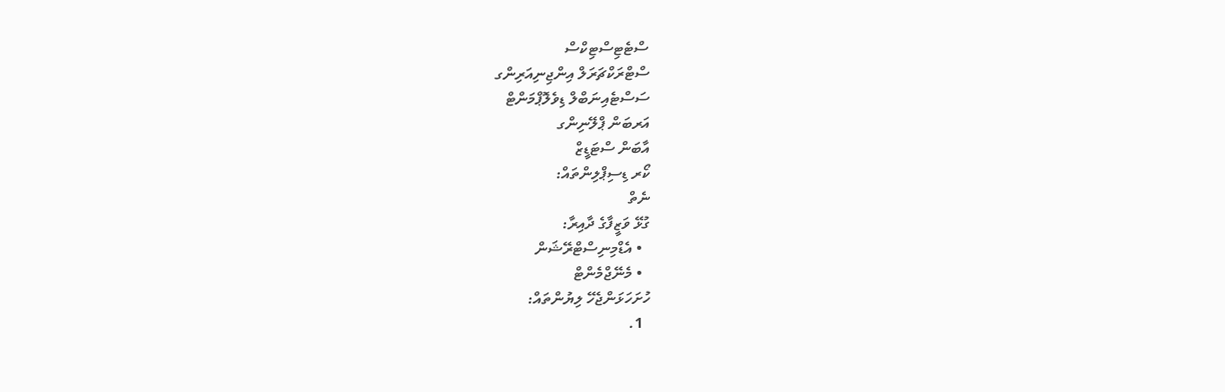ސްޓެޓިސްޓިކްސް
ސްޓްރަކްޗަރަލް އިންޖިނިއަރިންގ
ސަސްޓެއިނަބްލް ޑިވެލޮޕްމަންޓް
އަރބަން ޕްލޭނިންގ
އާބަން ސްޓަޑީޒް
ކޯރ ޑިސިޕްލިންތައް:
ނެތް
ގުޅޭ ވަޒީފާގެ ދާއިރާ:
  • އެޑްމިނިސްޓްރޭޝަން
  • މެނޭޖްމެންޓް
ހުށަހަޅަންޖެހޭ ލިޔުންތައް:
  1.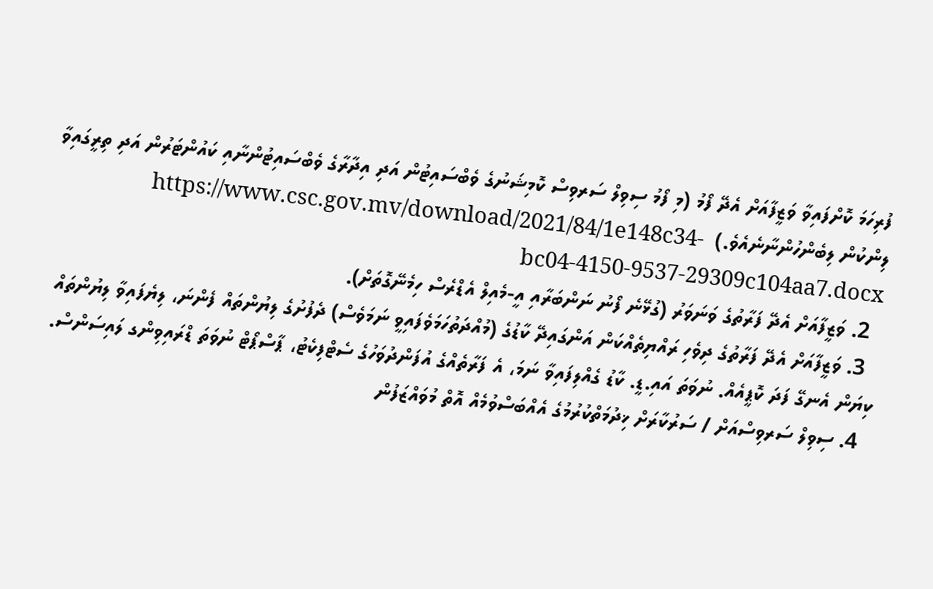ފުރިހަމަ ކޮށްފައިވާ ވަޒީފާއަށް އެދޭ ފޯމު (މި ފޯމު ސިވިލް ސަރވިސް ކޮމިޝަނުގެ ވެބްސައިޓުން އަދި އިދާރާގެ ވެބްސައިޓުންނާއި ކައުންޓަރުން އަދި ތިރީގައިވާ ލިންކުން ލިބެންހުންނާނެއެވެ.)  https://www.csc.gov.mv/download/2021/84/1e148c34-bc04-4150-9537-29309c104aa7.docx
  2. ވަޒީފާއަށް އެދޭ ފަރާތުގެ ވަނަވަރު (ގުޅޭނެ ފޯނު ނަންބަރާއި އީ-މެއިލް އެޑްރެސް ހިމެނޭގޮތަށް).
  3. ވަޒީފާއަށް އެދޭ ފަރާތުގެ ދިވެހި ރައްޔިތެއްކަން އަންގައިދޭ ކާޑުގެ (މުއްދަތުހަމަވެފައިވީ ނަމަވެސް) ދެފުށުގެ ލިޔުންތައް ފެންނަ، ލިޔެފައިވާ ލިޔުންތައް ކިޔަން އެނގޭ ފަދަ ކޮޕީއެއް. ނުވަތަ އައި.ޑީ. ކާޑު ގެއްލިފައިވާ ނަމަ، އެ ފަރާތެއްގެ އުފަންދުވަހުގެ ސެޓްފިކެޓު، ޕާސްޕޯޓް ނުވަތަ ޑްރައިވިންގ ލައިސަންސް.
  4. ސިވިލް ސަރވިސްއަށް / ސަރުކާރަށް ޚިދުމަތްކުރުމުގެ އެއްބަސްވުމެއް އޮތް މުވައްޒަފުން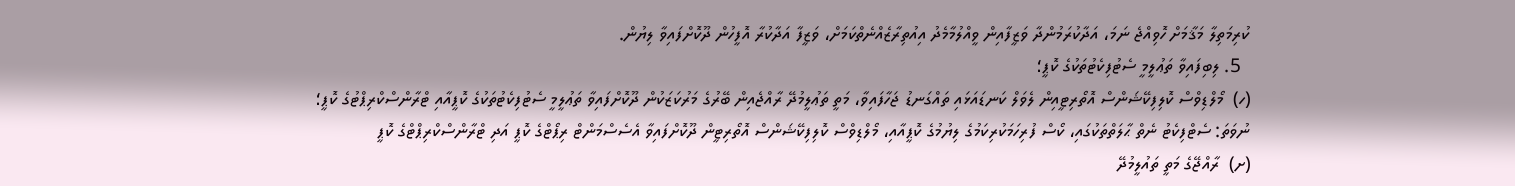ކުރިމަތިލާ މަޤާމަށް ހޮވިއްޖެ ނަމަ، އަދާކުރަމުންދާ ވަޒީފާއިން ވީއްލުމާމެދު އިއުތިރާޒެއްނެތްކަމަށް، ވަޒީފާ އަދާކުރާ އޮފީހުން ދޫކޮށްފައިވާ ލިޔުން.
  5. ލިބިފައިވާ ތަޢުލީމީ ސެޓުފިކެޓުތަކުގެ ކޮޕީ؛
(ހ)  މޯލްޑިވްސް ކޮލިފިކޭޝަންސް އޮތޯރިޓީއިން ލެވަލް ކަނޑައަޅައި ތައްގަނޑު ޖަހާފައިވާ، މަތީ ތަޢުލީމުދޭ ރާއްޖެއިން ބޭރުގެ މަރުކަޒަކުން ދޫކޮށްފައިވާ ތަޢުލީމީ ސެޓުފިކެޓުތަކުގެ ކޮޕީއާއި ޓްރާންސްކްރިޕްޓުގެ ކޮޕީ؛ ނުވަތަ: ސެޓްފިކެޓު ނެތް ޙާލަތްތަކުގައި، ކޯސް ފުރިހަމަކުރިކަމުގެ ލިޔުމުގެ ކޮޕީއާއި، މޯލްޑިވްސް ކޮލިފިކޭޝަންސް އޮތޯރިޓީން ދޫކޮށްފައިވާ އެސެސްމަންޓް ރިޕޯޓްގެ ކޮޕީ އަދި ޓްރާންސްކްރިޕްޓްގެ ކޮޕީ
(ށ)  ރާއްޖޭގެ މަތީ ތައުލީމުދޭ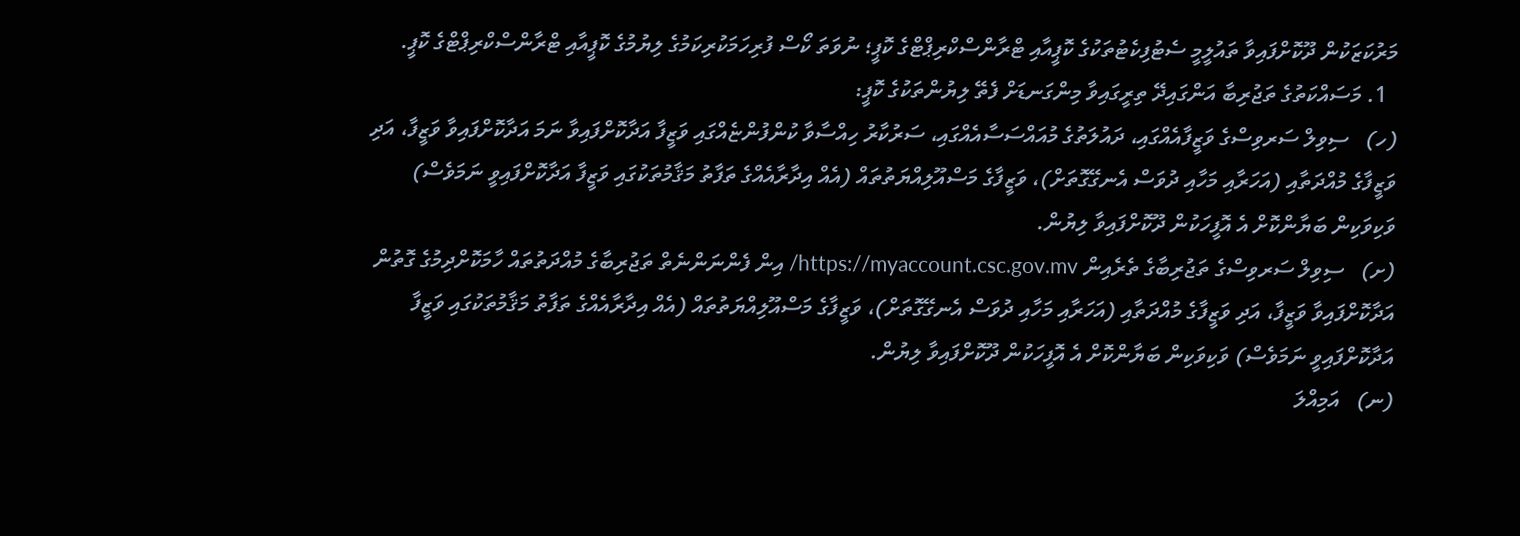މަރުކަޒަކުން ދޫކޮށްފައިވާ ތައުލީމީ ސެޓުފިކެޓުތަކުގެ ކޮޕީއާއި ޓްރާންސްކްރިޕްޓްގެ ކޮޕީ؛ ނުވަތަ ކޯސް ފުރިހަމަކުރިކަމުގެ ލިޔުމުގެ ކޮޕީއާއި ޓްރާންސްކްރިޕްޓްގެ ކޮޕީ.
  1. މަސައްކަތުގެ ތަޖުރިބާ އަންގައިދޭ ތިރީގައިވާ މިންގަނޑަށް ފެތޭ ލިޔުންތަކުގެ ކޮޕީ:
(ހ)   ސިވިލް ސަރވިސްގެ ވަޒީފާއެއްގައި، ދައުލަތުގެ މުއައްސަސާއެއްގައި، ސަރުކާރު ހިއްސާވާ ކުންފުންޏެއްގައި ވަޒީފާ އަދާކޮށްފައިވާ ނަމަ އަދާކޮށްފައިވާ ވަޒީފާ، އަދި ވަޒީފާގެ މުއްދަތާއި (އަހަރާއި މަހާއި ދުވަސް އެނގޭގޮތަށް)، ވަޒީފާގެ މަސްއޫލިއްޔަތުތައް (އެއް އިދާރާއެއްގެ ތަފާތު މަޤާމުތަކުގައި ވަޒީފާ އަދާކޮށްފައިވީ ނަމަވެސް) ވަކިވަކިން ބަޔާންކޮށް އެ އޮފީހަކުން ދޫކޮށްފައިވާ ލިޔުން.
(ށ)   ސިވިލް ސަރވިސްގެ ތަޖުރިބާގެ ތެރެއިން https://myaccount.csc.gov.mv/ އިން ފެންނަންނެތް ތަޖުރިބާގެ މުއްދަތުތައް ހާމަކޮށްދިމުގެ ގޮތުން އަދާކޮށްފައިވާ ވަޒީފާ، އަދި ވަޒީފާގެ މުއްދަތާއި (އަހަރާއި މަހާއި ދުވަސް އެނގޭގޮތަށް)، ވަޒީފާގެ މަސްއޫލިއްޔަތުތައް (އެއް އިދާރާއެއްގެ ތަފާތު މަޤާމުތަކުގައި ވަޒީފާ އަދާކޮށްފައިވީ ނަމަވެސް) ވަކިވަކިން ބަޔާންކޮށް އެ އޮފީހަކުން ދޫކޮށްފައިވާ ލިޔުން.
(ނ)   އަމިއްލަ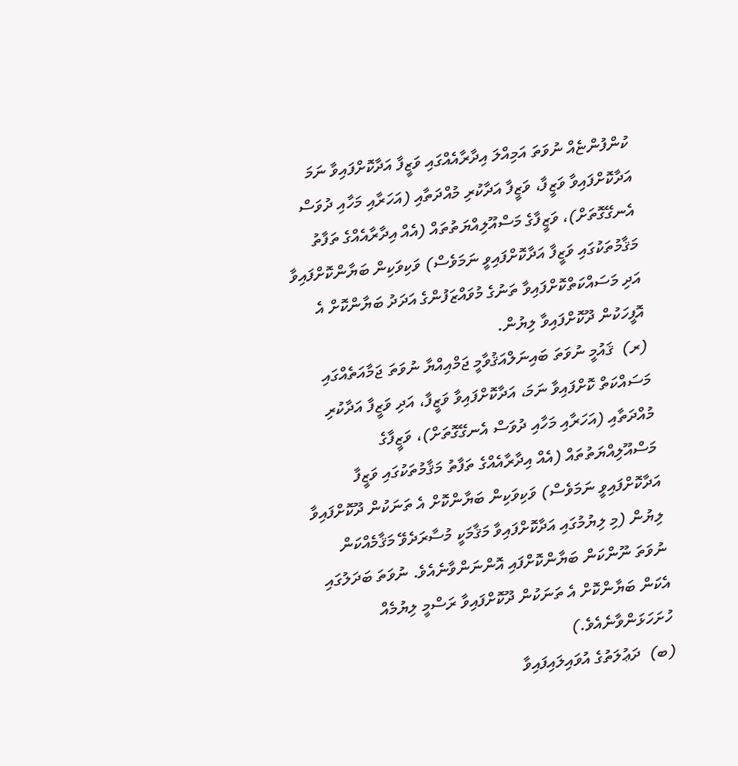ކުންފުންޏެއް ނުވަތަ އަމިއްލަ އިދާރާއެއްގައި ވަޒީފާ އަދާކޮށްފައިވާ ނަމަ އަދާކޮށްފައިވާ ވަޒީފާ، ވަޒީފާ އަދާކުރި މުއްދަތާއި (އަހަރާއި މަހާއި ދުވަސް އެނގޭގޮތަށް)، ވަޒީފާގެ މަސްއޫލިއްޔަތުތައް (އެއް އިދާރާއެއްގެ ތަފާތު މަޤާމުތަކުގައި ވަޒީފާ އަދާކޮށްފައިވީ ނަމަވެސް) ވަކިވަކިން ބަޔާންކޮށްފައިވާ އަދި މަސައްކަތްކޮށްފައިވާ ތަނުގެ މުވައްޒަފުންގެ އަދަދު ބަޔާންކޮށް އެ އޮފީހަކުން ދޫކޮށްފައިވާ ލިޔުން.
(ރ)  ޤައުމީ ނުވަތަ ބައިނަލްއަޤުވާމީ ޖަމްއިއްޔާ ނުވަތަ ޖަމާއަތެއްގައި މަސައްކަތް ކޮށްފައިވާ ނަމަ، އަދާކޮށްފައިވާ ވަޒީފާ، އަދި ވަޒީފާ އަދާކުރި މުއްދަތާއި (އަހަރާއި މަހާއި ދުވަސް އެނގޭގޮތަށް)، ވަޒީފާގެ މަސްއޫލިއްޔަތުތައް (އެއް އިދާރާއެއްގެ ތަފާތު މަޤާމުތަކުގައި ވަޒީފާ އަދާކޮށްފައިވީ ނަމަވެސް) ވަކިވަކިން ބަޔާންކޮށް އެ ތަނަކުން ދޫކޮށްފައިވާ ލިޔުން (މި ލިޔުމުގައި އަދާކޮށްފައިވާ މަޤާމަކީ މުސާރަދެވޭ މަޤާމެއްކަން ނުވަތަ ނޫންކަން ބަޔާންކޮށްފައި އޮންނަންވާނެއެވެ. ނުވަތަ ބަދަލުގައި އެކަން ބަޔާންކޮށް އެ ތަނަކުން ދޫކޮށްފައިވާ ރަސްމީ ލިޔުމެއް ހުށަހަޅަންވާނެއެވެ.)
(ބ)  ދަޢުލަތުގެ އުވައިލައިފައިވާ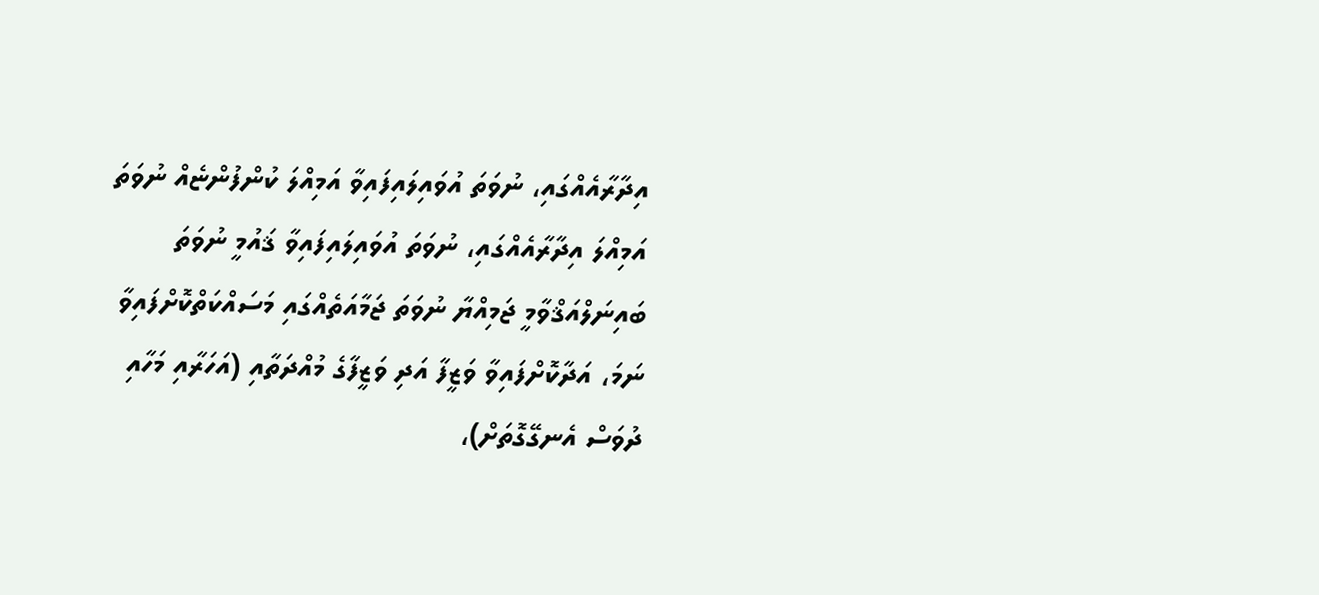އިދާރާއެއްގައި، ނުވަތަ އުވައިލައިފައިވާ އަމިއްލަ ކުންފުންޏެއް ނުވަތަ އަމިއްލަ އިދާރާއެއްގައި، ނުވަތަ އުވައިލައިފައިވާ ޤައުމީ ނުވަތަ ބައިނަލްއަޤްވާމީ ޖަމިއްޔާ ނުވަތަ ޖަމާއަތެއްގައި މަސައްކަތްކޮށްފައިވާ ނަމަ، އަދާކޮށްފައިވާ ވަޒީފާ އަދި ވަޒީފާގެ މުއްދަތާއި (އަހަރާއި މަހާއި ދުވަސް އެނގޭގޮތަށް)،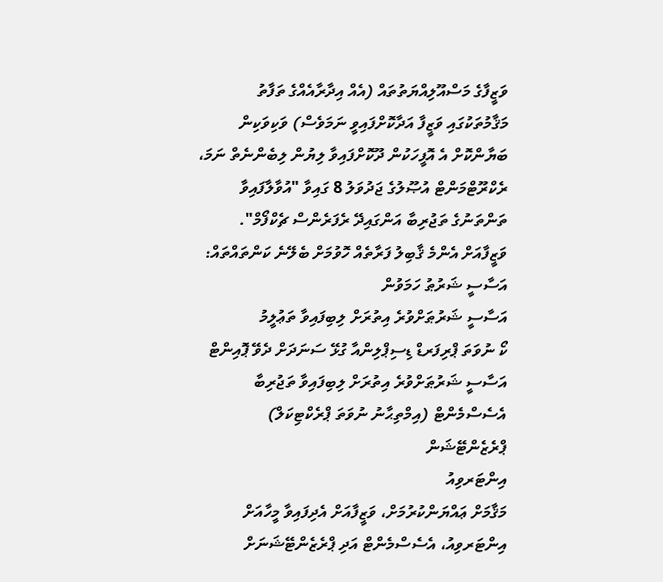ވަޒީފާގެ މަސްއޫލިއްޔަތުތައް (އެއް އިދާރާއެއްގެ ތަފާތު މަޤާމުތަކުގައި ވަޒީފާ އަދާކޮށްފައިވީ ނަމަވެސް) ވަކިވަކިން ބަޔާންކޮށް އެ އޮފީހަކުން ދޫކޮށްފައިވާ ލިޔުން ލިބެންނެތް ނަމަ، ރެކްރޫޓްމަންޓް އުޞޫލުގެ ޖަދުވަލު 8 ގައިވާ "އުވާލާފައިވާ ތަންތަނުގެ ތަޖުރިބާ އަންގައިދޭ ރެފަރެންސް ޗެކްފޯމް".
ވަޒީފާއަށް އެންމެ ޤާބިލު ފަރާތެއް ހޮވުމަށް ބެލޭނެ ކަންތައްތައް:
އަސާސީ ޝަރުޠު ހަމަވުން
އަސާސީ ޝަރުޠަށްވުރެ އިތުރަށް ލިބިފައިވާ ތަޢުލީމު
ކޯ ނުވަތަ ޕްރިފަރޑް ޑިސިޕްލިންއާ ގުޅޭ ސަނަދަށް ދެވޭ ޕޮއިންޓް
އަސާސީ ޝަރުޠަށްވުރެ އިތުރަށް ލިބިފައިވާ ތަޖުރިބާ
އެސެސްމެންޓް (އިމްތިޙާނު ނުވަތަ ޕްރެކްޓިކަލް)
ޕްރެޒެންޓޭޝަން
އިންޓަރވިއު
މަޤާމަށް ޢައްޔަންކުރުމަށް، ވަޒީފާއަށް އެދިފައިވާ މީހާއަށް އިންޓަރވިއު، އެސެސްމެންޓް އަދި ޕްރެޒެންޓޭޝަނަށް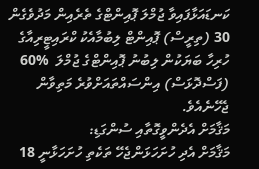ކަނޑައަޅާފައިވާ ޖުމްލަ ޕޮއިންޓްގެ ތެރެއިން މަދުވެގެން 30 (ތިރީސް) ޕޮއިންޓް ލިބުމާއެކު ކްރައިޓީރިއާގެ ހުރިހާ ބަޔަކުން ލިބުނު ޕޮއިންޓްގެ ޖުމްލަ  %60 (ފަސްދޮޅަސް) އިންސައްތައަށްވުރެ މަތިވާން ޖެހޭނެއެވެ.
މަޤާމަށް އެދެންވީގޮތާއި ސުންގަޑި:
މަޤާމަށް އެދި ހުށަހަޅަންޖެހޭ ތަކެތި ހުށަހަޅާނީ 18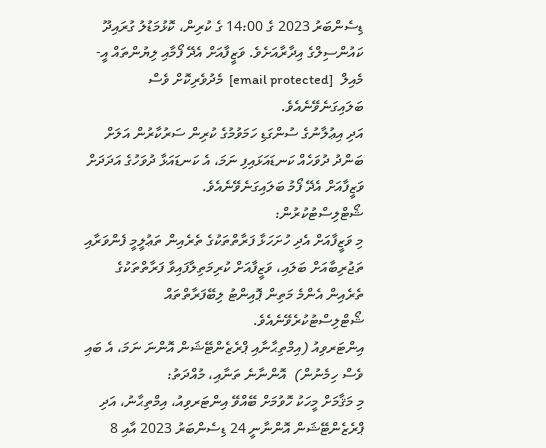ޑިސެންބަރު 2023 ގެ 14:00 ގެ ކުރިން، ކޮޅުމަޑުލު ގުރައިދޫ ކައުންސިލްގެ އިދާރާއަށެވެ. ވަޒީފާއަށް އެދޭ ފޯމާއި ލިޔުންތައް އީ-މެއިލް  [email protected]  މެދުވެރިކޮށް ވެސް ބަލައިގަނެވޭނެއެވެ.
އަދި އިޢުލާނުގެ ސުންގަޑި ހަމަވުމުގެ ކުރިން ސަރުކާރުން އަލަށް ބަންދު ދުވަހެއް ކަނޑައަޅައިފި ނަމަ، އެ ކަނޑައަޅާ ދުވަހުގެ އަދަދަށް ވަޒީފާއަށް އެދޭ ފޯމު ބަލައިގަނެވޭނެއެވެ.
ޝޯޓްލިސްޓުކުރުން:
މި ވަޒީފާއަށް އެދި ހުށަހަޅާ ފަރާތްތަކުގެ ތެރެއިން ތަޢުލީމީ ފެންވަރާއި ތަޖުރިބާއަށް ބަލައި، ވަޒީފާއަށް ކުރިމަތިލާފައިވާ ފަރާތްތަކުގެ ތެރެއިން އެންމެ މަތިން ޕޮއިންޓު ލިބޭފަރާތްތައް ޝޯޓްލިސްޓުކުރެވޭނެއެވެ.
އިންޓަރވިއު (އިމްތިޙާނާއި ޕްރެޒެންޓޭޝަން އޮންނަ ނަމަ، އެ ބައި ވެސް ހިމެނުން)  އޮންނާނެ ތަނާއި، މުއްދަތު:
މި މަޤާމަށް މީހަކު ހޮވުމަށް ބޭއްވޭ އިންޓަރވިއު، އިމްތިޙާނު، އަދި ޕްރެޒެންޓޭޝަން އޮންނާނީ 24 ޑިސެންބަރު 2023 އާއި 8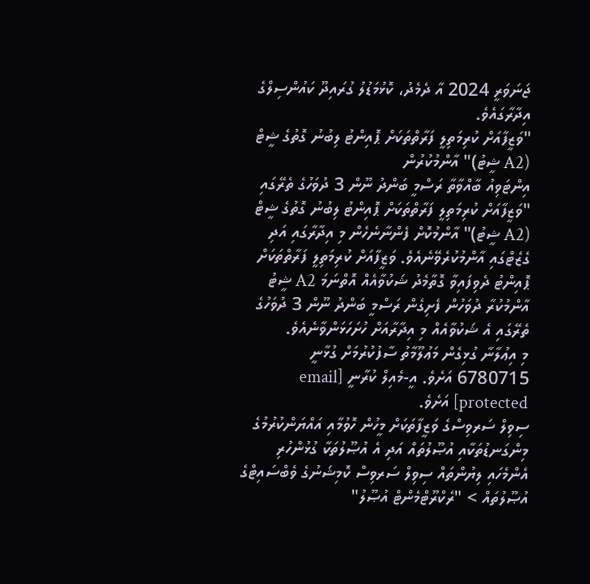ޖަނަވަރީ 2024 އާ ދެމެދު، ކޮޅުމަޑުލު ގުރައިދޫ ކައުންސިލްގެ އިދާރާގައެވެ.
"ވަޒީފާއަށް ކުރިމަތިލީ ފަރާތްތަކަށް ޕޮއިންޓު ލިބުނު ގޮތުގެ ޝީޓް (A2 ޝީޓު)" އާންމުކުރުން
އިންޓަވިއު ބާއްވާތާ ރަސްމީ ބަންދު ނޫން 3 ދުވަހުގެ ތެރޭގައި "ވަޒީފާއަށް ކުރިމަތިލީ ފަރާތްތަކަށް ޕޮއިންޓު ލިބުނު ގޮތުގެ ޝީޓް (A2 ޝީޓު)" އާންމުކޮށް ފެންނާނެހެން މި އިދާރާގައި އަދި ގެޒެޓްގައި އާންމުކުރެވޭނެއެވެ. ވަޒީފާއަށް ކުރިމަތިލީ ފަރާތްތަކަށް ޕޮއިންޓު ދެވިފައިވާ ގޮތާމެދު ޝަކުވާއެއް އޮތްނަމަ A2 ޝީޓު އާންމުކުރާ ދުވަހުން ފެށިގެން ރަސްމީ ބަންދު ނޫން 3 ދުވަހުގެ ތެރޭގައި އެ ޝަކުވާއެއް މި އިދާރާއަށް ހުށަހަޅަންވާނެއެވެ.
މި އިޢުލާނާ ގުޅިގެން މަޢުލޫމާތު ސާފުކުރުމަށް ގުޅާނީ 6780715 އަށެވެ. އީ-މެއިލް ކުރާނީ [email protected] އަށެވެ.
ސިވިލް ސަރވިސްގެ ވަޒީފާތަކަށް މީހުން ހޮވުމާއި އައްޔަންކުރުމުގެ މިންގަނޑުތަކާއި އުޞޫލުތައް އަދި އެ އުޞޫލުތަކާ ގުޅުންހުރި އެންމެހައި ލިޔުންތައް ސިވިލް ސަރވިސް ކޮމިޝަނުގެ ވެބްސައިޓްގެ އުޞޫލުތައް > "ރެކްރޫޓްމެންޓް އުޞޫލު"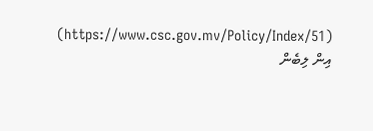(https://www.csc.gov.mv/Policy/Index/51) އިން ލިބެން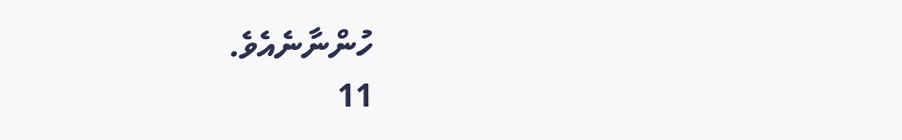ހުންނާނެއެވެ.
11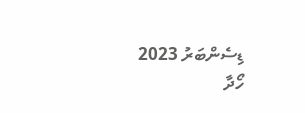ޑިސެންބަރު 2023
ހޯދާ